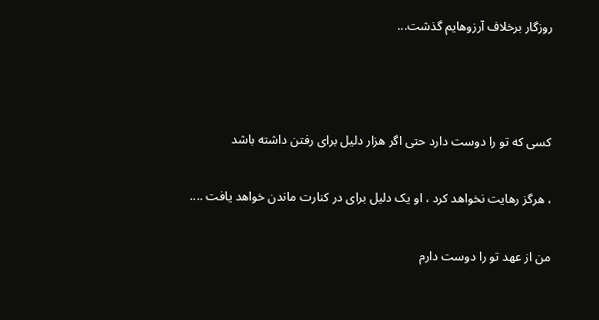روزگار برخلاف آرزوهایم گذشت...



کسی که تو را دوست دارد حتی اگر هزار دلیل برای رفتن داشته باشد

، هرگز رهایت نخواهد کرد ، او یک دلیل برای در کنارت ماندن خواهد یافت ....

من از عهد تو را دوست دارم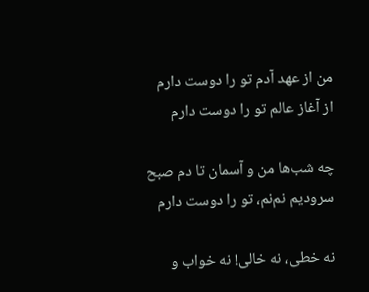من از عهد آدم تو را دوست دارم
از آغاز عالم تو را دوست دارم

چه شب‌ها من و آسمان تا دم صبح
سرودیم نم‌نم، تو را دوست دارم

نه خطی، نه خالی! نه خواب و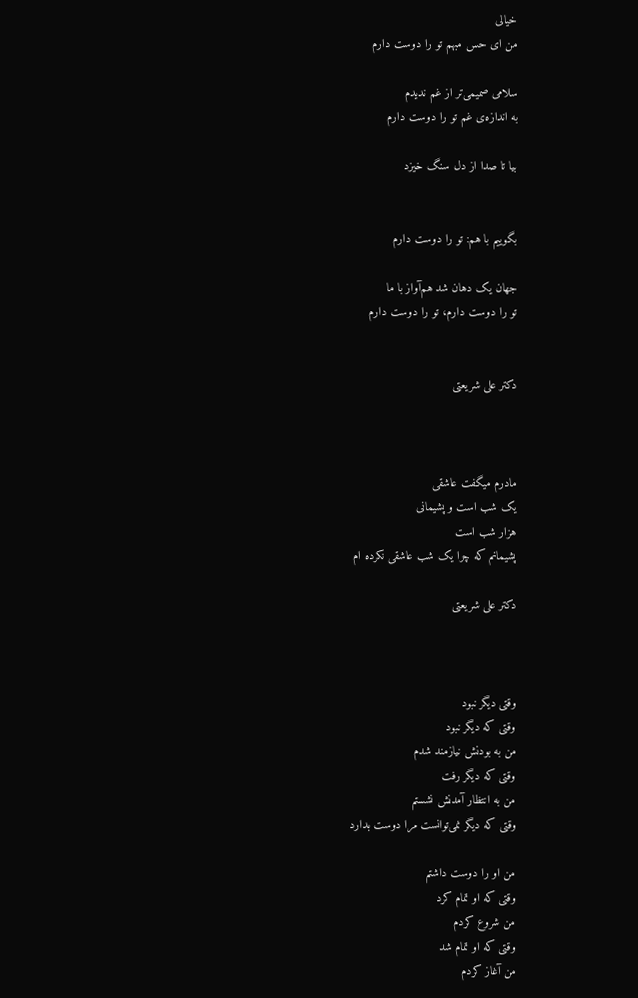خیالی
من ای حس مبهم تو را دوست دارم

سلامی صمیمی‌تر از غم ندیدم
به اندازه‌ی غم تو را دوست دارم

بیا تا صدا از دل سنگ خیزد


بگوییم با هم: تو را دوست دارم

جهان یک دهان شد هم‌آواز با ما
تو را دوست دارم، تو را دوست دارم


دکتر علی شریعتی



مادرم میگفت عاشقی
یک شب است و پشیمانی
هزار شب است
پشیمانم که چرا یک شب عاشقی نکرده ام

دکتر علی شریعتی



وقتی دیگر نبود
وقتی که دیگر نبود
من به بودنش نیازمند شدم
وقتی که دیگر رفت
من به انتظار آمدنش نشستم
وقتی که دیگر نمی‌توانست مرا دوست بدارد

من او را دوست داشتم
وقتی که او تمام کرد
من شروع کردم
وقتی که او تمام شد
من آغاز کردم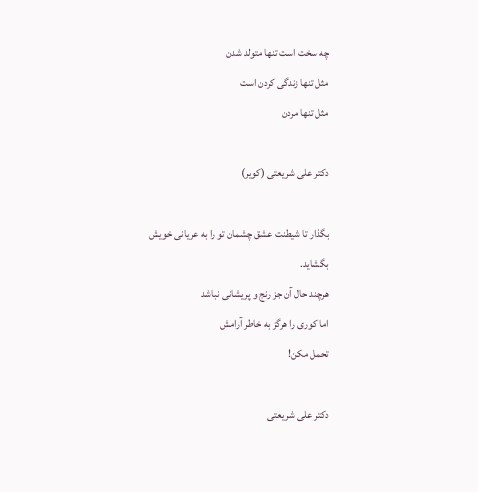چه سخت است تنها متولد شدن
مثل تنها زندگی کردن است
مثل تنها مردن

دکتر علی شریعتی (کویر)

بگذار تا شیطنت عشق چشمان تو را به عریانی خویش بگشاید.
هرچند حال آن جز رنج و پریشانی نباشد
اما کوری را هرگز به خاطر آرامش
تحمل مکن!

دکتر علی شریعتی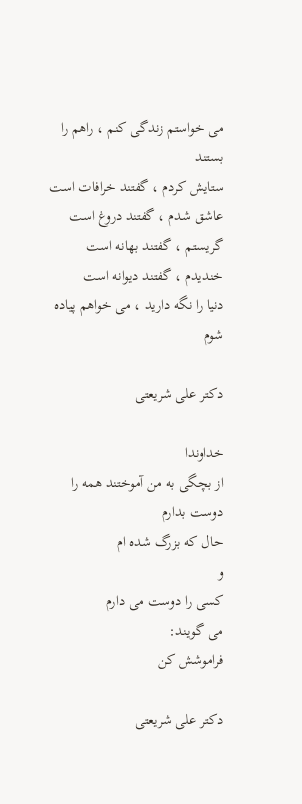می خواستم زندگی کنم ، راهم را بستند
ستایش کردم ، گفتند خرافات است
عاشق شدم ، گفتند دروغ است
گریستم ، گفتند بهانه است
خندیدم ، گفتند دیوانه است
دنیا را نگه دارید ، می خواهم پیاده شوم

دکتر علی شریعتی

خداوندا
از بچگی به من آموختند همه را دوست بدارم
حال که بزرگ شده ام
و
کسی را دوست می دارم
می گویند:
فراموشش کن

دکتر علی شریعتی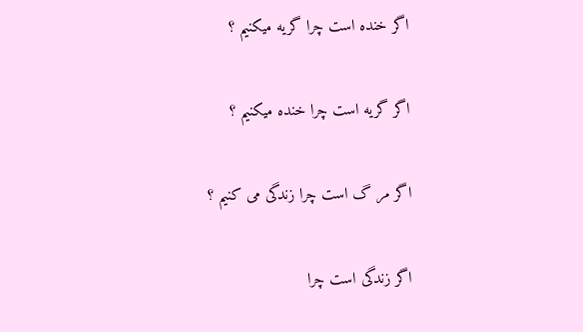اگر خنده است چرا گریه میكنیم ؟

اگر گریه است چرا خنده میكنیم ؟

اگر مر گ است چرا زندگی می كنیم ؟

اگر زندگی است چرا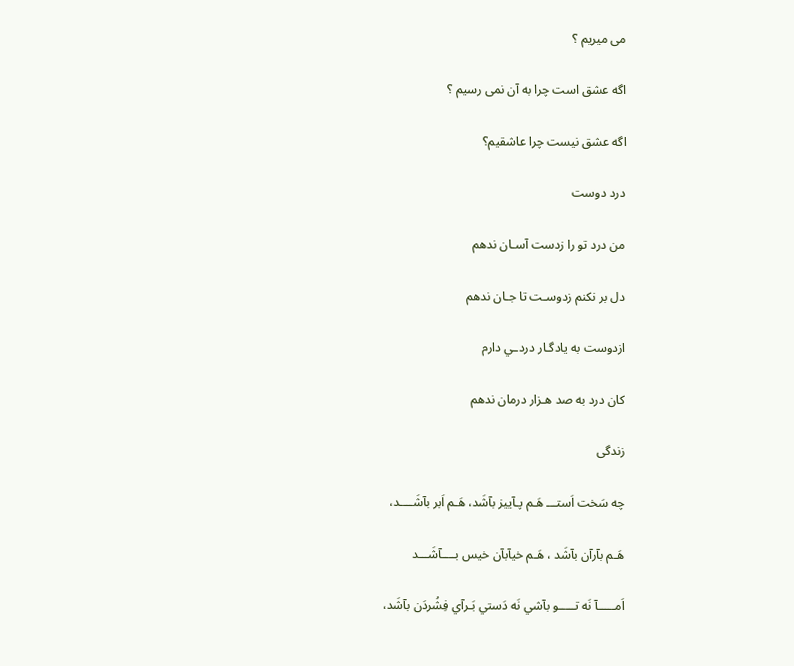می میریم ؟

اگه عشق است چرا به آن نمی رسیم ؟

اگه عشق نیست چرا عاشقیم؟

درد دوست

من درد تو را زدست آسـان ندهم

دل بر نكنم زدوسـت تا جـان ندهم

ازدوست به يادگـار دردـي دارم

كان درد به صد هـزار درمان ندهم

زندگی

چه سَخت اَستـــ هَـم پـآييز بآشَد، هَـم اَبر بآشَــــد،

هَـم بآرآن بآشَد ، هَـم خيآبآن خيس بــــآشَـــد

اَمـــــآ نَه تـــــو بآشي نَه دَستي بَـرآي فِشُردَن بآشَد،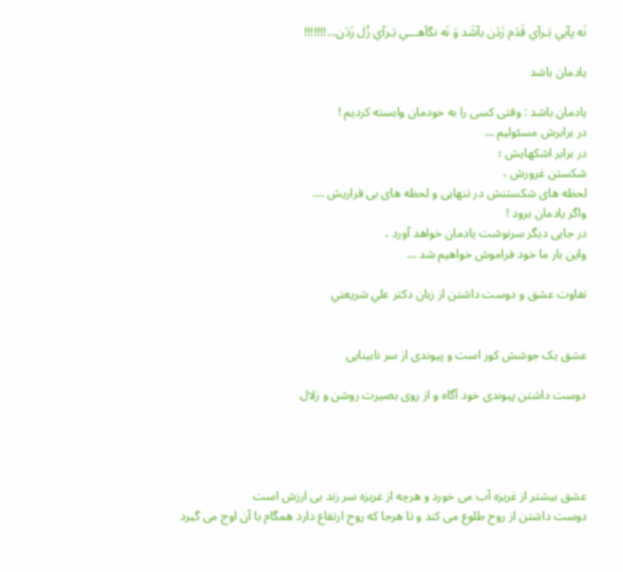نَه پآيي بَـرآي قَدَم زَدَن بآشَد وَ نَه نگآهـــي بَـرآي زُل زَدَن...!!!!!!!

یادمان باشد

یادمان باشد : وقتی کسی را به خودمان وابسته کردیم !
در برابرش مسئولیم …
در برابر اشکهایش ؛
شکستن غرورش ،
لحظه های شکستنش در تنهایی و لحظه های بی قراریش ….
واگر یادمان برود !
در جایی دیگر سرنوشت یادمان خواهد آورد ،
واین بار ما خود فراموش خواهیم شد …

تفاوت عشق و دوست داشتن از زبان دكتر علي شريعتي


عشق یک جوشش کور است و پیوندی از سر نابینایی

دوست داشتن پیوندی خود آگاه و از روی بصیرت روشن و زلال




عشق بیشتر از غریزه آب می خورد و هرچه از غریزه سر زند بی ارزش است
دوست داشتن از روح طلوع می کند و تا هرجا که روح ارتفاع دارد همگام با آن اوج می گیرد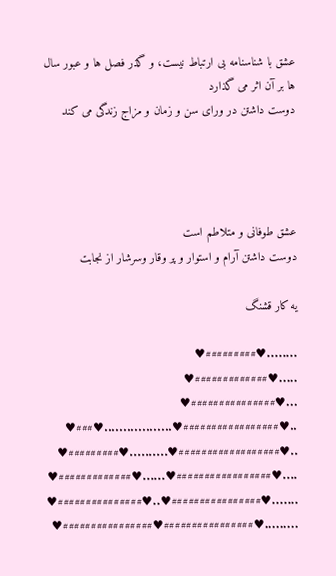عشق با شناسنامه بی ارتباط نیست، و گذر فصل ها و عبور سال ها بر آن اثر می گذارد
دوست داشتن در ورای سن و زمان و مزاج زندگی می کند




عشق طوفانی و متلاطم است
دوست داشتن آرام و استوار و پر وقار وسرشار از نجابت

يه كار قشنگ

........♥#########♥
.....♥#############♥
...♥###############♥
..♥#################♥..................♥###♥
..♥##################♥..........♥#########♥
....♥#################♥......♥#############♥
.......♥################♥..♥###############♥
.........♥################♥################♥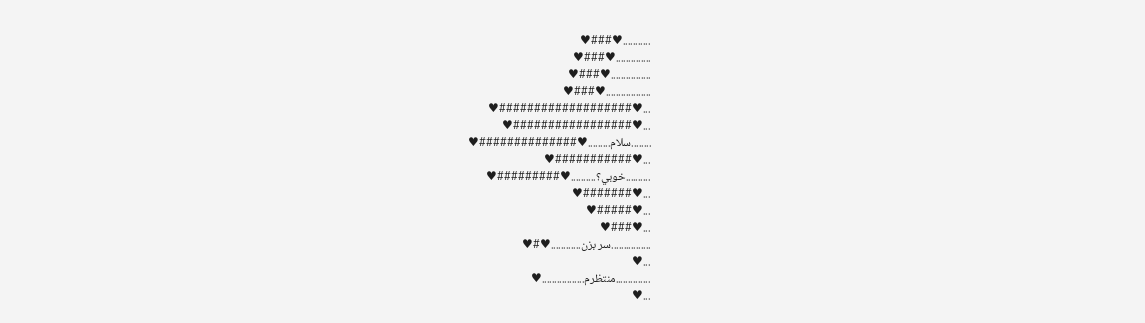...........♥###♥
..............♥###♥
................♥###♥
..................♥###♥
...♥###################♥
...♥#################♥
........سلام.........♥##############♥
...♥###########♥
..........خوبي؟..........♥#########♥
...♥#######♥
...♥#####♥
...♥###♥
................سر بزن............♥#♥
...♥
..............منتظرم.................♥
...♥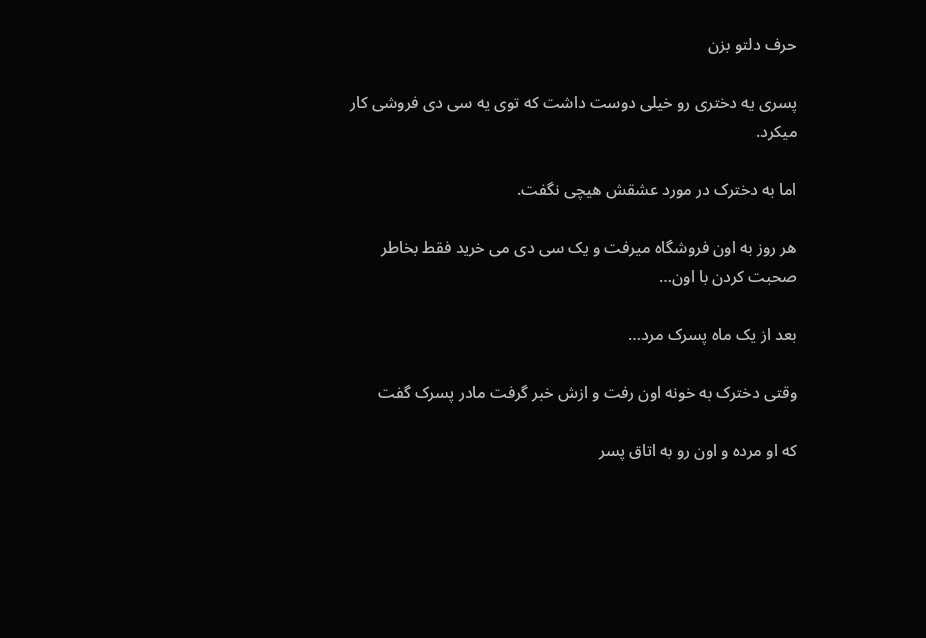حرف دلتو بزن

پسری یه دختری رو خیلی دوست داشت که توی یه سی دی فروشی کار میکرد.

اما به دخترک در مورد عشقش هیچی نگفت.

هر روز به اون فروشگاه میرفت و یک سی دی می خرید فقط بخاطر صحبت کردن با اون…

بعد از یک ماه پسرک مرد…

وقتی دخترک به خونه اون رفت و ازش خبر گرفت مادر پسرک گفت

که او مرده و اون رو به اتاق پسر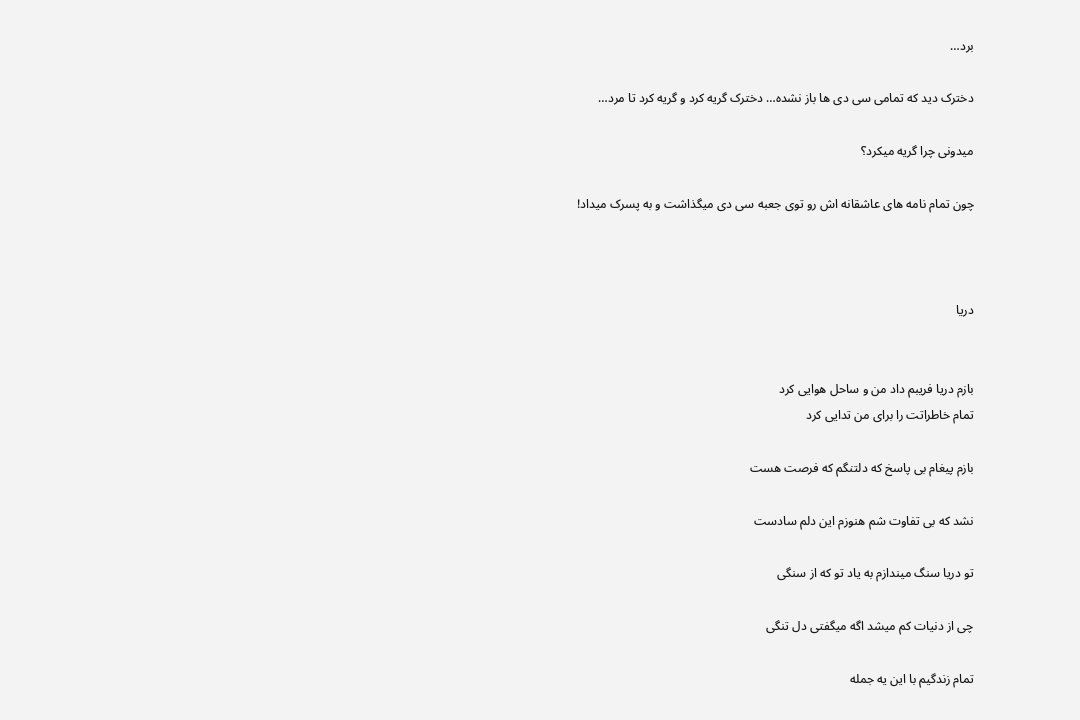برد…

دخترک دید که تمامی سی دی ها باز نشده… دخترک گریه کرد و گریه کرد تا مرد…

میدونی چرا گریه میکرد؟

چون تمام نامه های عاشقانه اش رو توی جعبه سی دی میگذاشت و به پسرک میداد!



دریا


بازم دریا فریبم داد من و ساحل هوایی کرد
تمام خاطراتت را برای من تدایی کرد

بازم پیغام بی پاسخ که دلتنگم که فرصت هست

نشد که بی تفاوت شم هنوزم این دلم سادست

تو دریا سنگ میندازم به یاد تو که از سنگی

چی از دنیات کم میشد اگه میگفتی دل تنگی

تمام زندگیم با این یه جمله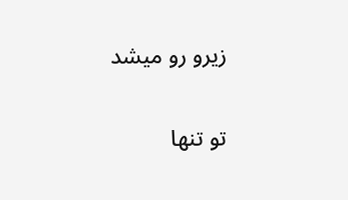زیرو رو میشد

تو تنها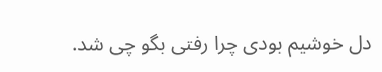دل خوشیم بودی چرا رفتی بگو چی شد.